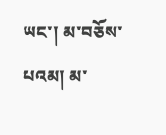ཡང་། མ་བཅོས་པའམ། མ་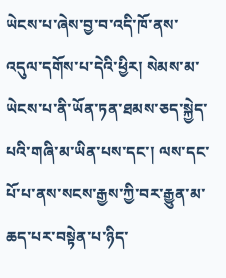ཡེངས་པ་ཞེས་བྱ་བ་འདི་ཁོ་ནས་འདུལ་དགོས་པ་དེའི་ཕྱིར། སེམས་མ་ཡེངས་པ་ནི་ཡོན་ཏན་ཐམས་ཅད་སྐྱེད་པའི་གཞི་མ་ཡིན་པས་དང་། ལས་དང་པོ་པ་ནས་སངས་རྒྱས་ཀྱི་བར་རྒྱུན་མ་ཆད་པར་བསྟེན་པ་ཉིད་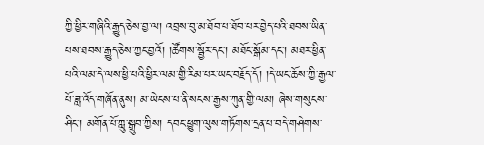ཀྱི་ཕྱིར་གཞིའི་རྒྱུད་ཅེས་བྱ་ལ། འབྲས་བུ་མ་ཐོབ་པ་ཐོབ་པར་བྱེད་པའི་ཐབས་ཡིན་པས་ཐབས་རྒྱུད་ཅེས་ཀྱང་བྱའོ། །ཚོགས་སྦྱོར་དང་། མཐོང་སྒོམ་དང་། མཐར་ཕྱིན་པའི་ལམ་དེ་ལས་ཕྱི་པའི་ཕྱིར་ལམ་གྱི་རིམ་པར་ཡང་བརྗོད་དོ། །དེ་ཡང་ཆོས་ཀྱི་རྒྱལ་པོ་ཟླ་འོད་གཞོན་ནུས། མ་ཡེངས་པ་ནི་སངས་རྒྱས་ཀུན་གྱི་ལམ། ཞེས་གསུངས་ཤིང་། མགོན་པོ་ཀླུ་སྒྲུབ་ཀྱིས། དབང་ཕྱུག་ལུས་གཏོགས་དྲན་པ་བདེ་གཤེགས་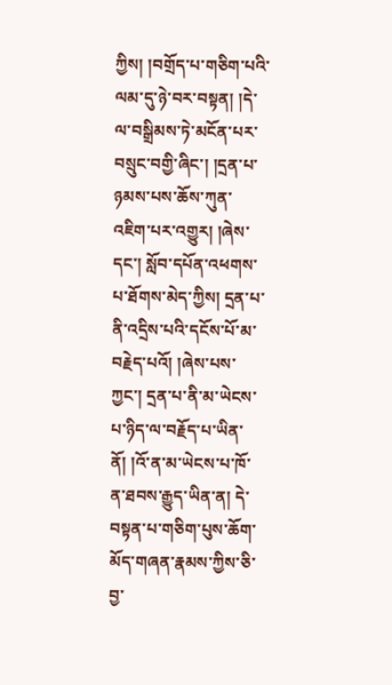ཀྱིས། །བགྲོད་པ་གཅིག་པའི་ལམ་དུ་ཉེ་བར་བསྟན། །དེ་ལ་བསྒྲིམས་ཏེ་མངོན་པར་བསྲུང་བགྱི་ཞིང་། །དྲན་པ་ཉམས་པས་ཆོས་ཀུན་འཇིག་པར་འགྱུར། །ཞེས་དང་། སློབ་དཔོན་འཕགས་པ་ཐོགས་མེད་ཀྱིས། དྲན་པ་ནི་འདྲིས་པའི་དངོས་པོ་མ་བརྗེད་པའོ། །ཞེས་པས་ཀྱང་། དྲན་པ་ནི་མ་ཡེངས་པ་ཉིད་ལ་བརྗོད་པ་ཡིན་ནོ། །འོ་ན་མ་ཡེངས་པ་ཁོ་ན་ཐབས་རྒྱུད་ཡིན་ན། དེ་བསྟན་པ་གཅིག་པུས་ཆོག་མོད་གཞན་རྣམས་ཀྱིས་ཅི་བྱ་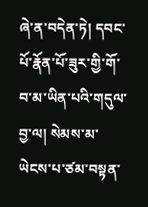ཞེ་ན་བདེན་ཏེ། དབང་པོ་རྣོན་པོ་ཟུར་གྱི་གོ་བ་མ་ཡིན་པའི་གདུལ་བྱ་ལ། སེམས་མ་ཡེངས་པ་ཙམ་བསྟན་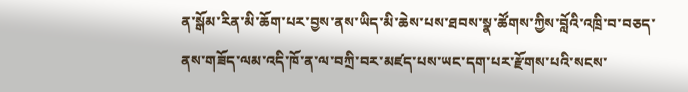ན་སྒོམ་རིན་མི་ཆོག་པར་བྱས་ནས་ཡིད་མི་ཆེས་པས་ཐབས་སྣ་ཚོགས་ཀྱིས་བློའི་འཁྲི་བ་བཅད་ནས་གཟོད་ལམ་འདི་ཁོ་ན་ལ་བཀྲི་བར་མཛད་པས་ཡང་དག་པར་རྫོགས་པའི་སངས་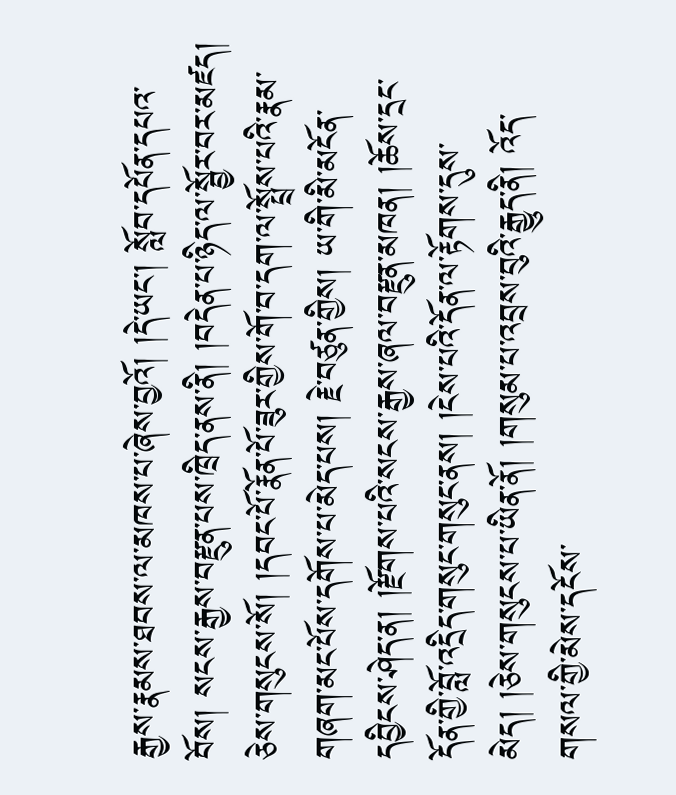རྒྱས་རྣམས་ཐབས་ལ་མཁས་པ་ཞེས་བྱའོ། །དེ་ཡང་། སློབ་དཔོན་དཔའ་བོས། སངས་རྒྱས་བརྫུན་པས་ཁྲིད་ནས་ནི། །བདེན་པ་ཉིད་ལ་སྦྱོར་བར་མཛད། ཅེས་གསུངས་སོ། །དབང་པོ་རྣོན་པོ་ཟུར་གྱིས་གོ་བ་དག་ལ་སྤྲོས་པའི་རྣམ་གཞག་མང་པོས་དགོས་པ་མེད་པས། རྗེ་བཙུན་གྱིས། ཡ་གི་མི་མངོན་དབྱིངས་ཤེད་ན། །རྫོགས་པའི་སངས་རྒྱས་ཞལ་བརྫུན་མཁན། །ཆོས་དྲང་དོན་གྱི་བློ་འདྲིད་གསུང་གསུང་ནས། །ངེས་པའི་དོན་ལ་རྟོགས་དུས་མེད། །ཅེས་གསུངས་པ་ཡིན་ནོ། །གསུམ་པ་འབྲས་བུའི་རྒྱུད་ནི། འོད་གསལ་གྱི་མེས་དངོས་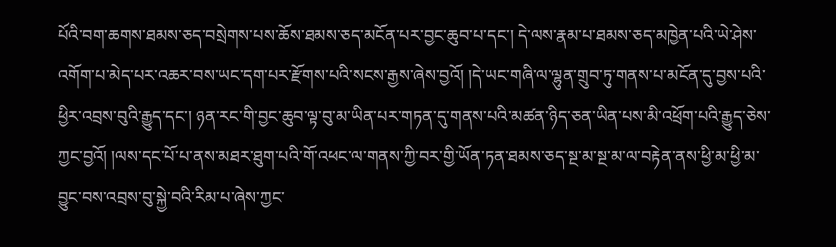པོའི་བག་ཆགས་ཐམས་ཅད་བསྲེགས་པས་ཆོས་ཐམས་ཅད་མངོན་པར་བྱང་ཆུབ་པ་དང་། དེ་ལས་རྣམ་པ་ཐམས་ཅད་མཁྱེན་པའི་ཡེ་ཤེས་འགོག་པ་མེད་པར་འཆར་བས་ཡང་དག་པར་རྫོགས་པའི་སངས་རྒྱས་ཞེས་བྱའོ། །དེ་ཡང་གཞི་ལ་ལྷུན་གྲུབ་ཏུ་གནས་པ་མངོན་དུ་བྱས་པའི་ཕྱིར་འབྲས་བུའི་རྒྱུད་དང་། ཉན་རང་གི་བྱང་ཆུབ་ལྟ་བུ་མ་ཡིན་པར་གཏན་དུ་གནས་པའི་མཚན་ཉིད་ཅན་ཡིན་པས་མི་འཕྲོག་པའི་རྒྱུད་ཅེས་ཀྱང་བྱའོ། །ལས་དང་པོ་པ་ནས་མཐར་ཐུག་པའི་གོ་འཕང་ལ་གནས་ཀྱི་བར་གྱི་ཡོན་ཏན་ཐམས་ཅད་སྔ་མ་སྔ་མ་ལ་བརྟེན་ནས་ཕྱི་མ་ཕྱི་མ་བྱུང་བས་འབྲས་བུ་སྐྱེ་བའི་རིམ་པ་ཞེས་ཀྱང་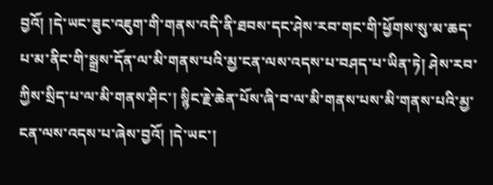བྱའོ། །དེ་ཡང་ཟུང་འཇུག་གི་གནས་འདི་ནི་ཐབས་དང་ཤེས་རབ་གང་གི་ཕྱོགས་སུ་མ་ཆད་པ་མ་ནིང་གི་སྒྲས་དོན་ལ་མི་གནས་པའི་མྱ་ངན་ལས་འདས་པ་བཤད་པ་ཡིན་ཏེ། ཤེས་རབ་ཀྱིས་སྲིད་པ་ལ་མི་གནས་ཤིང་། སྙིང་རྗེ་ཆེན་པོས་ཞི་བ་ལ་མི་གནས་པས་མི་གནས་པའི་མྱ་ངན་ལས་འདས་པ་ཞེས་བྱའོ། །དེ་ཡང་།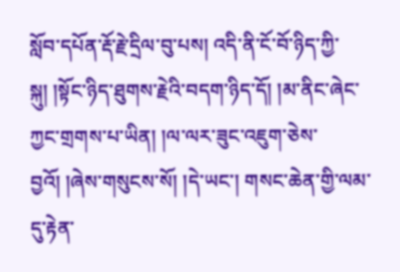སློབ་དཔོན་རྡོ་རྗེ་དྲིལ་བུ་པས། འདི་ནི་ངོ་བོ་ཉིད་ཀྱི་སྐུ། །སྟོང་ཉིད་ཐུགས་རྗེའི་བདག་ཉིད་དོ། །མ་ནིང་ཞེང་ཀྱང་གྲགས་པ་ཡིན། །ལ་ལར་ཟུང་འཇུག་ཅེས་བྱའོ། །ཞེས་གསུངས་སོ། །དེ་ཡང་། གསང་ཆེན་གྱི་ལམ་དུ་རྟེན་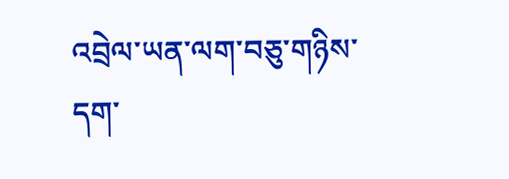འབྲེལ་ཡན་ལག་བཅུ་གཉིས་དག་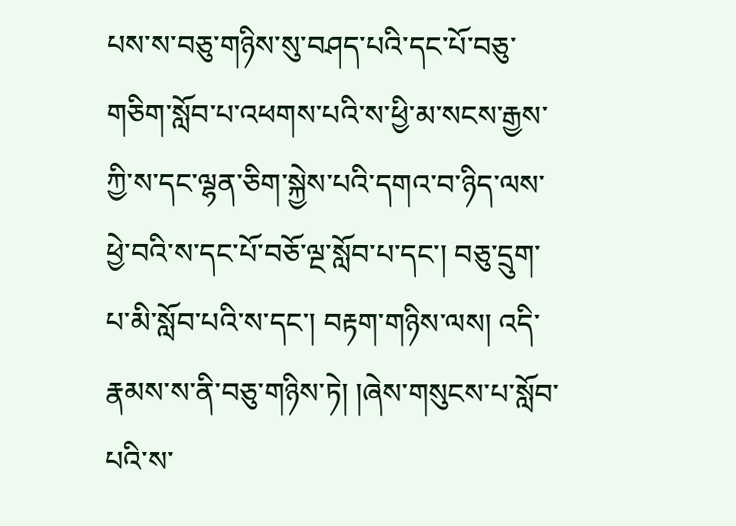པས་ས་བཅུ་གཉིས་སུ་བཤད་པའི་དང་པོ་བཅུ་གཅིག་སློབ་པ་འཕགས་པའི་ས་ཕྱི་མ་སངས་རྒྱས་ཀྱི་ས་དང་ལྷན་ཅིག་སྐྱེས་པའི་དགའ་བ་ཉིད་ལས་ཕྱེ་བའི་ས་དང་པོ་བཅོ་ལྔ་སློབ་པ་དང་། བཅུ་དྲུག་པ་མི་སློབ་པའི་ས་དང་། བརྟག་གཉིས་ལས། འདི་རྣམས་ས་ནི་བཅུ་གཉིས་ཏེ། །ཞེས་གསུངས་པ་སློབ་པའི་ས་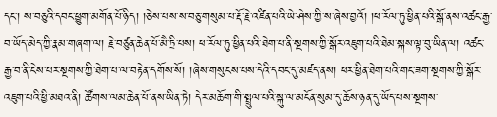དང་། ས་བཅུའི་དབང་ཕྱུག་མགོན་པོ་ཉིད། །ཅེས་པས་ས་བཅུ་གསུམ་པ་རྡོ་རྗེ་འཛིན་པའི་ཡེ་ཤེས་ཀྱི་ས་ཞེས་བྱའོ། །ཕ་རོལ་ཏུ་ཕྱིན་པའི་སྒོ་ནས་འཚང་རྒྱ་བ་ཡོད་མེད་ཀྱི་རྣམ་གཞག་ལ། རྗེ་བཙུན་ཆེན་པོ་མཻ་ཏྲི་པས། ཕ་རོལ་ཏུ་ཕྱིན་པའི་ཐེག་པ་ནི་སྔགས་ཀྱི་སྒོར་འཇུག་པའི་ཐེམ་སྐས་ལྟ་བུ་ཡིན་ལ། འཚང་རྒྱ་བ་ནི་ངེས་པར་སྔགས་ཀྱི་ཐེག་པ་ལ་བརྟེན་དགོས་སོ། །ཞེས་གསུངས་པས་དེའི་དབང་དུ་མཛད་ནས། ཕར་ཕྱིན་ཐེག་པའི་གང་ཟག་སྔགས་ཀྱི་སྒོར་འཇུག་པའི་ཕྱི་མཐའ་ནི། ཚོགས་ལམ་ཆེན་པོ་ནས་ཡིན་ཏེ། དེར་མཆོག་གི་སྤྲུལ་པའི་སྐུ་ལ་མངོན་སུམ་དུ་ཆོས་ཉན་དུ་ཡོད་པས་སྔགས་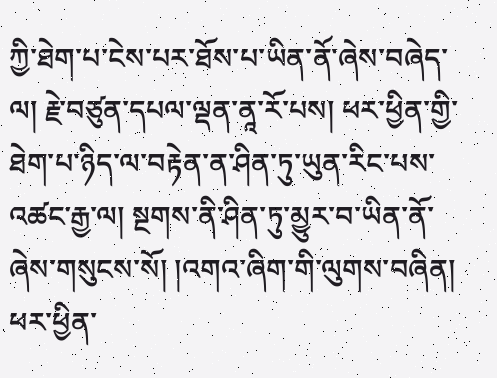ཀྱི་ཐེག་པ་ངེས་པར་ཐོས་པ་ཡིན་ནོ་ཞེས་བཞེད་ལ། རྗེ་བཙུན་དཔལ་ལྡན་ནཱ་རོ་པས། ཕར་ཕྱིན་གྱི་ཐེག་པ་ཉིད་ལ་བརྟེན་ན་ཤིན་ཏུ་ཡུན་རིང་པས་འཚང་རྒྱ་ལ། སྔགས་ནི་ཤིན་ཏུ་མྱུར་བ་ཡིན་ནོ་ཞེས་གསུངས་སོ། །འགའ་ཞིག་གི་ལུགས་བཞིན། ཕར་ཕྱིན་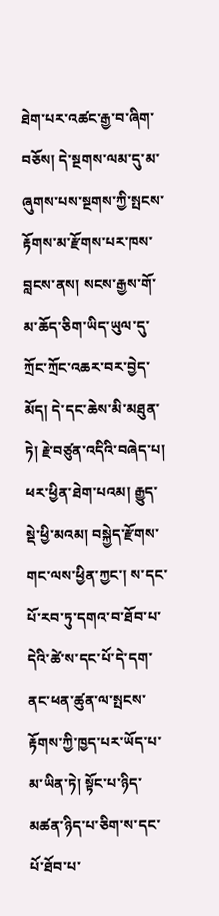ཐེག་པར་འཚང་རྒྱ་བ་ཞིག་བཅོས། དེ་སྔགས་ལམ་དུ་མ་ཞུགས་པས་སྔགས་ཀྱི་སྤངས་རྟོགས་མ་རྫོགས་པར་ཁས་བླངས་ནས། སངས་རྒྱས་གོ་མ་ཆོད་ཅིག་ཡིད་ཡུལ་དུ་ཀྲོང་ཀྲོང་འཆར་བར་བྱེད་མོད། དེ་དང་ཆེས་མི་མཐུན་ཏེ། རྗེ་བཙུན་འདིའི་བཞེད་པ། ཕར་ཕྱིན་ཐེག་པའམ། རྒྱུད་སྡེ་ཕྱི་མའམ། བསྐྱེད་རྫོགས་གང་ལས་ཕྱིན་ཀྱང་། ས་དང་པོ་རབ་ཏུ་དགའ་བ་ཐོབ་པ་དེའི་ཚེ་ས་དང་པོ་དེ་དག་ནང་ཕན་ཚུན་ལ་སྤངས་རྟོགས་ཀྱི་ཁྱད་པར་ཡོད་པ་མ་ཡིན་ཏེ། སྟོང་པ་ཉིད་མཚན་ཉིད་པ་ཅིག་ས་དང་པོ་ཐོབ་པ་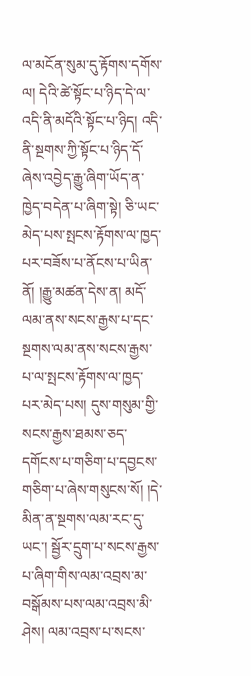ལ་མངོན་སུམ་དུ་རྟོགས་དགོས་ལ། དེའི་ཚེ་སྟོང་པ་ཉིད་དེ་ལ་འདི་ནི་མདོའི་སྟོང་པ་ཉིད། འདི་ནི་སྔགས་ཀྱི་སྟོང་པ་ཉིད་དོ་ཞེས་འབྱེད་རྒྱུ་ཞིག་ཡོད་ན་ཁྱེད་བདེན་པ་ཞིག་སྟེ། ཅི་ཡང་མེད་པས་སྤངས་རྟོགས་ལ་ཁྱད་པར་བཟོས་པ་ནོངས་པ་ཡིན་ནོ། །རྒྱུ་མཚན་དེས་ན། མདོ་ལམ་ནས་སངས་རྒྱས་པ་དང་སྔགས་ལམ་ནས་སངས་རྒྱས་པ་ལ་སྤངས་རྟོགས་ལ་ཁྱད་པར་མེད་པས། དུས་གསུམ་གྱི་སངས་རྒྱས་ཐམས་ཅད་དགོངས་པ་གཅིག་པ་དབྱངས་གཅིག་པ་ཞེས་གསུངས་སོ། །དེ་མིན་ན་སྔགས་ལམ་རང་དུ་ཡང་། སྦྱོར་དྲུག་པ་སངས་རྒྱས་པ་ཞིག་གིས་ལམ་འབྲས་མ་བསྒོམས་པས་ལམ་འབྲས་མི་ཤེས། ལམ་འབྲས་པ་སངས་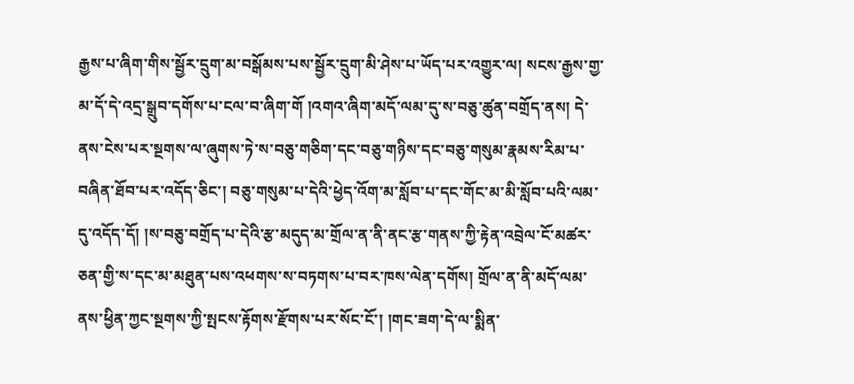རྒྱས་པ་ཞིག་གིས་སྦྱོར་དྲུག་མ་བསྒོམས་པས་སྦྱོར་དྲུག་མི་ཤེས་པ་ཡོད་པར་འགྱུར་ལ། སངས་རྒྱས་གྱ་མ་དོ་དེ་འདྲ་སྒྲུབ་དགོས་པ་ངལ་བ་ཞིག་གོ །འགའ་ཞིག་མདོ་ལམ་དུ་ས་བཅུ་ཚུན་བགྲོད་ནས། དེ་ནས་ངེས་པར་སྔགས་ལ་ཞུགས་ཏེ་ས་བཅུ་གཅིག་དང་བཅུ་གཉིས་དང་བཅུ་གསུམ་རྣམས་རིམ་པ་བཞིན་ཐོབ་པར་འདོད་ཅིང་། བཅུ་གསུམ་པ་དེའི་ཕྱེད་འོག་མ་སློབ་པ་དང་གོང་མ་མི་སློབ་པའི་ལམ་དུ་འདོད་དོ། །ས་བཅུ་བགྲོད་པ་དེའི་རྩ་མདུད་མ་གྲོལ་ན་ནི་ནང་རྩ་གནས་ཀྱི་རྟེན་འབྲེལ་ངོ་མཚར་ཅན་གྱི་ས་དང་མ་མཐུན་པས་འཕགས་ས་བཏགས་པ་བར་ཁས་ལེན་དགོས། གྲོལ་ན་ནི་མདོ་ལམ་ནས་ཕྱིན་ཀྱང་སྔགས་ཀྱི་སྤངས་རྟོགས་རྫོགས་པར་སོང་ངོ་། །གང་ཟག་དེ་ལ་སྨིན་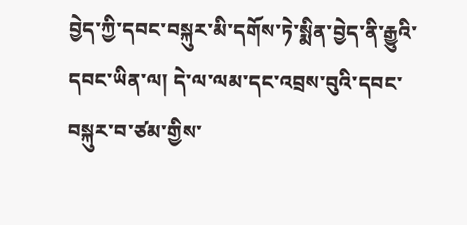བྱེད་ཀྱི་དབང་བསྐུར་མི་དགོས་ཏེ་སྨིན་བྱེད་ནི་རྒྱུའི་དབང་ཡིན་ལ། དེ་ལ་ལམ་དང་འབྲས་བུའི་དབང་བསྐུར་བ་ཙམ་གྱིས་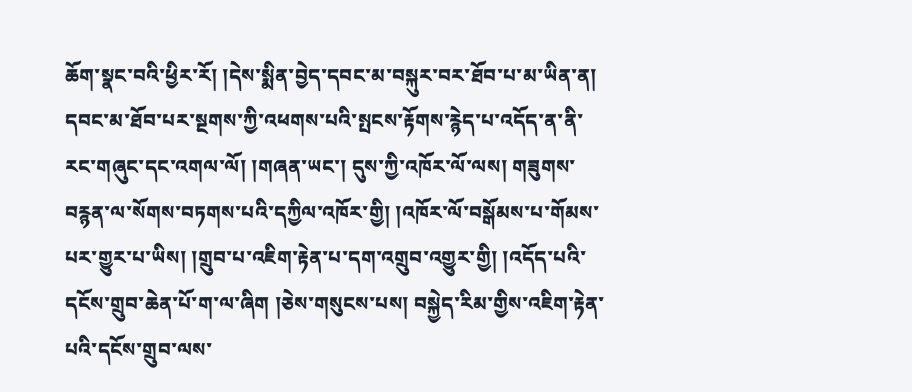ཆོག་སྣང་བའི་ཕྱིར་རོ། །དེས་སྨིན་བྱེད་དབང་མ་བསྐུར་བར་ཐོབ་པ་མ་ཡིན་ན། དབང་མ་ཐོབ་པར་སྔགས་ཀྱི་འཕགས་པའི་སྤངས་རྟོགས་རྙེད་པ་འདོད་ན་ནི་རང་གཞུང་དང་འགལ་ལོ། །གཞན་ཡང་། དུས་ཀྱི་འཁོར་ལོ་ལས། གཟུགས་བརྙན་ལ་སོགས་བཏགས་པའི་དཀྱིལ་འཁོར་གྱི། །འཁོར་ལོ་བསྒོམས་པ་གོམས་པར་གྱུར་པ་ཡིས། །གྲུབ་པ་འཇིག་རྟེན་པ་དག་འགྲུབ་འགྱུར་གྱི། །འདོད་པའི་དངོས་གྲུབ་ཆེན་པོ་ག་ལ་ཞིག །ཅེས་གསུངས་པས། བསྐྱེད་རིམ་གྱིས་འཇིག་རྟེན་པའི་དངོས་གྲུབ་ལས་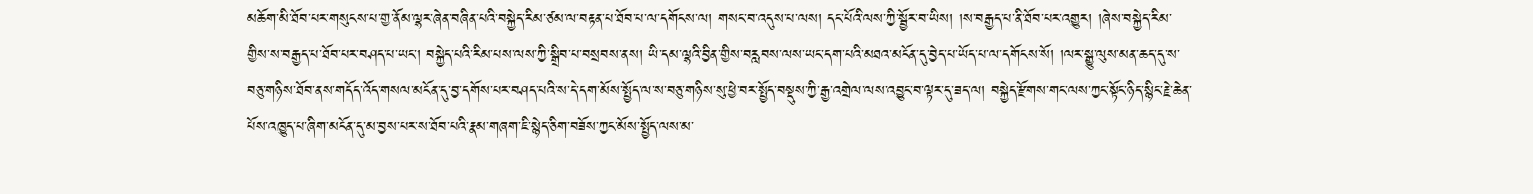མཆོག་མི་ཐོབ་པར་གསུངས་པ་གྱ་ནོམ་ལྷར་ཞེན་བཞིན་པའི་བསྐྱེད་རིམ་ཙམ་ལ་བརྟན་པ་ཐོབ་པ་ལ་དགོངས་ལ། གསང་བ་འདུས་པ་ལས། དང་པོའི་ལས་ཀྱི་སྦྱོར་བ་ཡིས། །ས་བརྒྱད་པ་ནི་ཐོབ་པར་འགྱུར། །ཞེས་བསྐྱེད་རིམ་གྱིས་ས་བརྒྱད་པ་ཐོབ་པར་བཤད་པ་ཡང་། བསྐྱེད་པའི་རིམ་པས་ལས་ཀྱི་སྒྲིབ་པ་བསྲབས་ནས། ཡི་དམ་ལྷའི་བྱིན་གྱིས་བརླབས་ལས་ཡང་དག་པའི་མཐའ་མངོན་དུ་བྱེད་པ་ཡོད་པ་ལ་དགོངས་སོ། །ལར་སྒྱུ་ལུས་མན་ཆད་དུ་ས་བཅུ་གཉིས་ཐོབ་ནས་གདོད་འོད་གསལ་མངོན་དུ་བྱ་དགོས་པར་བཤད་པའི་ས་དེ་དག་མོས་སྤྱོད་ལ་ས་བཅུ་གཉིས་སུ་ཕྱེ་བར་སྤྱོད་བསྡུས་ཀྱི་རྒྱ་འགྲེལ་ལས་འབྱུང་བ་ལྟར་དུ་ཟད་ལ། བསྐྱེད་རྫོགས་གང་ལས་ཀྱང་སྟོང་ཉིད་སྙིང་རྗེ་ཆེན་པོས་འཁྱུད་པ་ཞིག་མངོན་དུ་མ་བྱས་པར་ས་ཐོབ་པའི་རྣམ་གཞག་ཇི་སྙེད་ཅིག་བཟོས་ཀྱང་མོས་སྤྱོད་ལས་མ་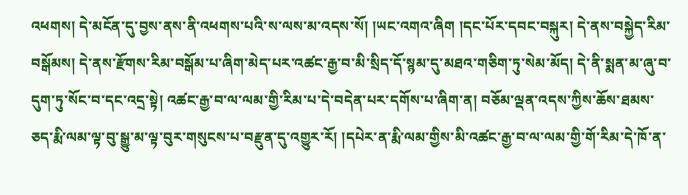འཕགས། དེ་མངོན་དུ་བྱས་ནས་ནི་འཕགས་པའི་ས་ལས་མ་འདས་སོ། །ཡང་འགའ་ཞིག །དང་པོར་དབང་བསྐུར། དེ་ནས་བསྐྱེད་རིམ་བསྒོམས། དེ་ནས་རྫོགས་རིམ་བསྒོམ་པ་ཞིག་མེད་པར་འཚང་རྒྱ་བ་མི་སྲིད་དོ་སྙམ་དུ་མཐའ་གཅིག་ཏུ་སེམ་མོད། དེ་ནི་སྨན་མ་ཞུ་བ་དུག་ཏུ་སོང་བ་དང་འདྲ་སྟེ། འཚང་རྒྱ་བ་ལ་ལམ་གྱི་རིམ་པ་དེ་བདེན་པར་དགོས་པ་ཞིག་ན། བཅོམ་ལྡན་འདས་ཀྱིས་ཆོས་ཐམས་ཅད་རྨི་ལམ་ལྟ་བུ་སྒྱུ་མ་ལྟ་བུར་གསུངས་པ་བརྫུན་དུ་འགྱུར་རོ། །དཔེར་ན་རྨི་ལམ་གྱིས་མི་འཚང་རྒྱ་བ་ལ་ལམ་གྱི་གོ་རིམ་དེ་ཁོ་ན་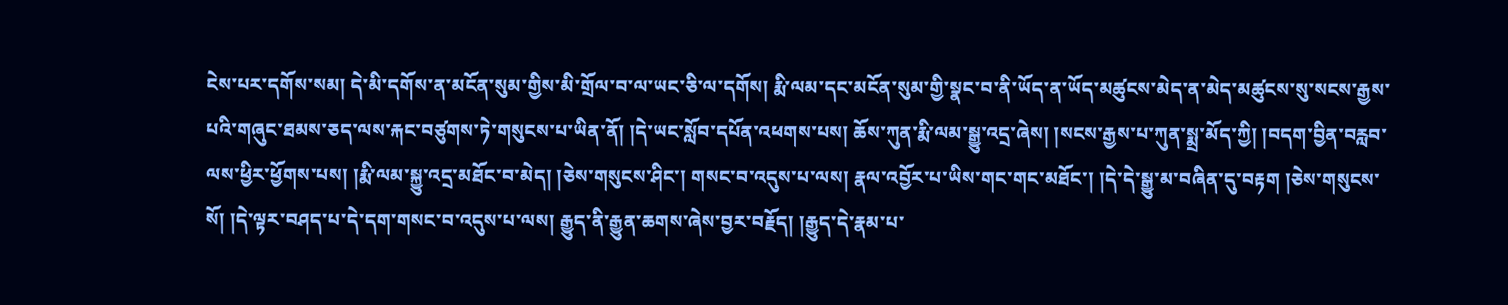ངེས་པར་དགོས་སམ། དེ་མི་དགོས་ན་མངོན་སུམ་གྱིས་མི་གྲོལ་བ་ལ་ཡང་ཅི་ལ་དགོས། རྨི་ལམ་དང་མངོན་སུམ་གྱི་སྣང་བ་ནི་ཡོད་ན་ཡོད་མཚུངས་མེད་ན་མེད་མཚུངས་སུ་སངས་རྒྱས་པའི་གཞུང་ཐམས་ཅད་ལས་རྐང་བཙུགས་ཏེ་གསུངས་པ་ཡིན་ནོ། །དེ་ཡང་སློབ་དཔོན་འཕགས་པས། ཆོས་ཀུན་རྨི་ལམ་སྒྱུ་འདྲ་ཞེས། །སངས་རྒྱས་པ་ཀུན་སྨྲ་མོད་ཀྱི། །བདག་བྱིན་བརླབ་ལས་ཕྱིར་ཕྱོགས་པས། །རྨི་ལམ་སྐྱུ་འདྲ་མཐོང་བ་མེད། །ཅེས་གསུངས་ཤིང་། གསང་བ་འདུས་པ་ལས། རྣལ་འབྱོར་པ་ཡིས་གང་གང་མཐོང་། །དེ་དེ་སྒྱུ་མ་བཞིན་དུ་བརྟག །ཅེས་གསུངས་སོ། །དེ་ལྟར་བཤད་པ་དེ་དག་གསང་བ་འདུས་པ་ལས། རྒྱུད་ནི་རྒྱུན་ཆགས་ཞེས་བྱར་བརྗོད། །རྒྱུད་དེ་རྣམ་པ་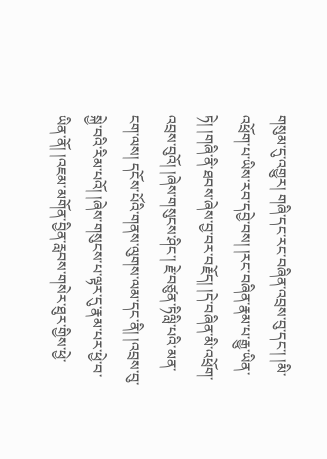གསུམ་དུ་འགྱུར། གཞི་དང་རང་བཞིན་འབྲས་བུ་དང་། །མི་འཕྲོག་པ་ཡིས་རབ་དབྱེ་བས། །རང་བཞིན་རྣམ་པ་རྒྱུ་ཡིན་ཏེ། །གཞི་ནི་ཐབས་ཞེས་བྱ་བར་བརྗོད། །དེ་བཞིན་མི་འཕྲོག་འབྲས་བུའོ། །ཞེས་གསུངས་ཤིང་། རྗེ་བཙུན་ཏིལླི་པའི་མན་ངག་ལས། དངོས་པོའི་གནས་ལུགས་ལམ་དང་ནི། །འབྲས་བུ་སྐྱེ་བའི་རིམ་པའོ། །ཞེས་གསུངས་པ་ལྟར་དུ་རྣམ་པར་ཕྱེ་བ་ཡིན་ནོ། །འཇམ་མགོན་བྱིན་རླབས་གསེར་ཐུར་གྱིས་ཕྱེ་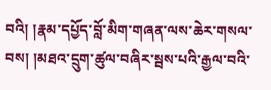བའི། །རྣམ་དཔྱོད་བློ་མིག་གཞན་ལས་ཆེར་གསལ་བས། །མཐའ་དྲུག་ཚུལ་བཞིར་སྦས་པའི་རྒྱལ་བའི་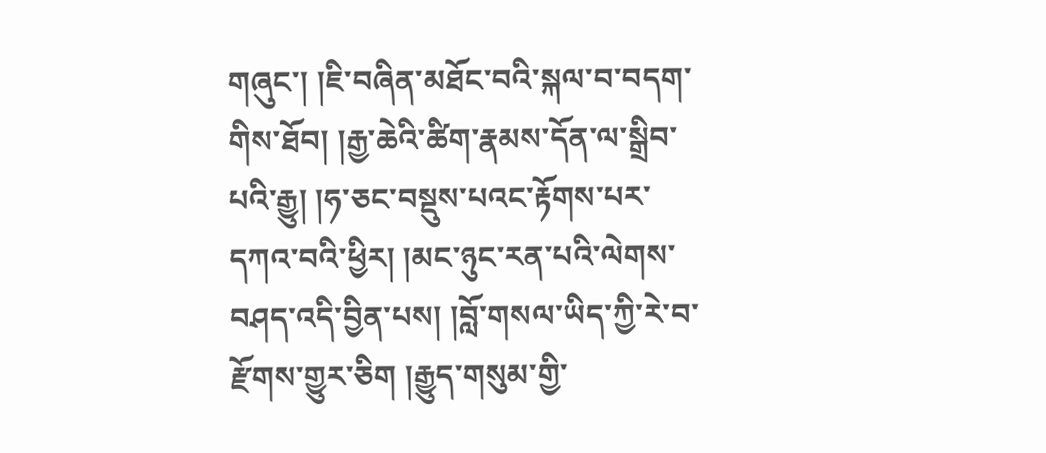གཞུང་། །ཇི་བཞིན་མཐོང་བའི་སྐལ་བ་བདག་གིས་ཐོབ། །རྒྱ་ཆེའི་ཚིག་རྣམས་དོན་ལ་སྒྲིབ་པའི་རྒྱུ། །ཧ་ཅང་བསྡུས་པའང་རྟོགས་པར་དཀའ་བའི་ཕྱིར། །མང་ཉུང་རན་པའི་ལེགས་བཤད་འདི་བྱིན་པས། །བློ་གསལ་ཡིད་ཀྱི་རེ་བ་རྫོགས་གྱུར་ཅིག །རྒྱུད་གསུམ་གྱི་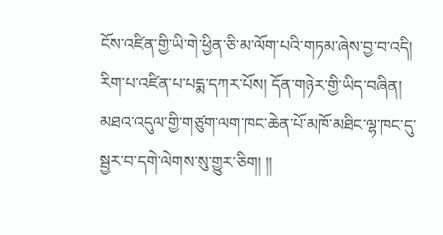ངོས་འཛིན་གྱི་ཡི་གེ་ཕྱིན་ཅི་མ་ལོག་པའི་གཏམ་ཞེས་བྱ་བ་འདི། རིག་པ་འཛིན་པ་པདྨ་དཀར་པོས། དོན་གཉེར་གྱི་ཡིད་བཞིན། མཐའ་འདུལ་གྱི་གཙུག་ལག་ཁང་ཆེན་པོ་མཁོ་མཐིང་ལྷ་ཁང་དུ་སྦྱར་བ་དགེ་ལེགས་སུ་གྱུར་ཅིག། །།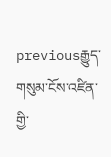previousརྒྱུད་གསུམ་ངོས་འཛིན་གྱི་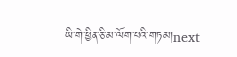ཡི་གེ་ཕྱིན་ཅི་མ་ལོག་པའི་གཏམ།next